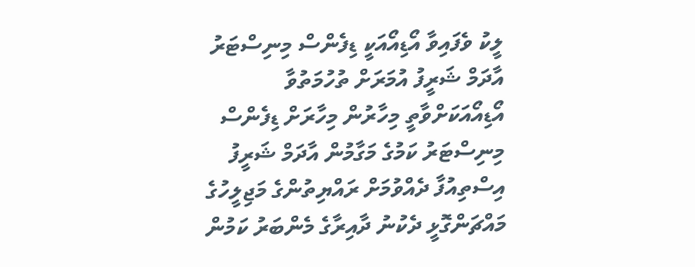ލީކު ވެފައިވާ އޯޑިއޯއަކީ ޑިފެންސް މިނިސްޓަރު އާދަމް ޝަރީފު އުމަރަށް ތުހުމަތުވާ އޯޑިއޯއަކަށްވާތީ މިހާރުން މިހާރަށް ޑިފެންސް މިނިސްޓަރު ކަމުގެ މަގާމުން އާދަމް ޝަރީފު އިސްތިއުފާ ދެއްވުމަށް ރައްޔިތުންގެ މަޖިލީހުގެ މައްޗަންގޮޅީ ދެކުނު ދާއިރާގެ މެންބަރު ކަމުން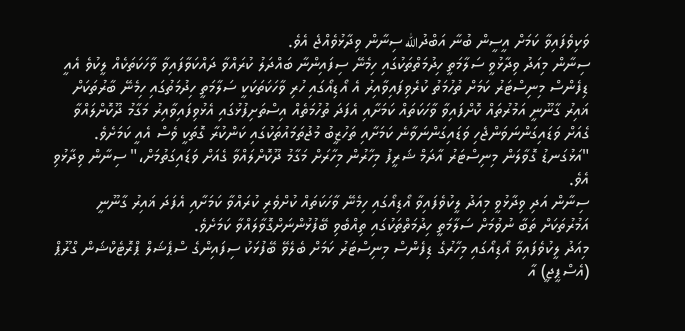ވަކިވެފައިވާ ކަމަށް އީސީން ބުނާ އަބްދުالله ސިނާން ވިދާޅުވެއްޖެ އެވެ.
ސިނާން މިއަދު ވިދާޅުވީ ސަލާމަތީ ހިދުމަތްތަކުގައި ހިމެނޭ ސިފައިންނާ ބައްދަލު ކުރައްވާ ދައްކަވާފައިވާ ވާހަކަތަކެއް ލީކުވެ އެއީ ޑިފެންސް މިނިސްޓަރު ކަމަށް ތުހުމަތު ކުރެވިފައިވާއިރު އެ އޯޑިއޯގައި ހުރި ވާހަކަތަކަކީ ސަލާމަތީ ހިދުމަތުގައި ހިމެނޭ ބާރުތަކަށް ޣައިރު ގާނޫނީ އަމުރުތައް ކޮށްފައިވާ ވާހަކަތައް ކަމަށާއި އެފަދަ ތުހުމަތެއް އިސްތަށިފުޅުގައި އެޅުވިފައިވާއިރު މަގާމު ދޫކޮށްލައްވާ ގެއަށް ވަޑައިގަންނަވަންޖެހި ވަޑައިގަންނަވާނެ ކަމަށާއި ތަހުޒީބު މުޖުތަމައުތަކުގައި ކަންކުރާ ގޮތަކީ ވެސް އެއީ ކަމަށެވެ.
"އަޅުގަނޑު ގޮވާލަން މިނިސްޓަރު އާދަމް ޝަރީފު މިހާރުން މިހާރަށް މަގާމު ދޫކޮށްލައްވާ ގެއަށް ވަޑައިގަތުމަށް،" ސިނާން ވިދާޅުވި އެވެ.
ސިނާން އަދި ވިދާޅުވީ މިއަދު ލީކުވެފައިވާ އޯޑިއޯގައި ހިމެނޭ ވާހަކަތައް ކުށްވެރި ކުރައްވާ ކަމަށާއި އެފަދަ ޣައިރު ގާނޫނީ އަމުރުތަކަށް ތަބާ ނުވުމަށް ސަލާމަތީ ހިދުމަތްތަކުގައި ތިއްބެވި ބޭފުޅުންނަށްގޮވާލައްވާ ކަމަށެވެ.
މިއަދު ލީކުވެފައިވާ އޯޑިއޯގައި މިހާރުގެ ޑިފެންސް މިނިސްޓަރު ކަމަށް ބެލެވޭ ބޭފުޅަކު ސިފައިންގެ ސްޕެޝަލް ޕްރޮޓެކްޝަން ގްރޫޕް (އެސްޕީޖީ) އާ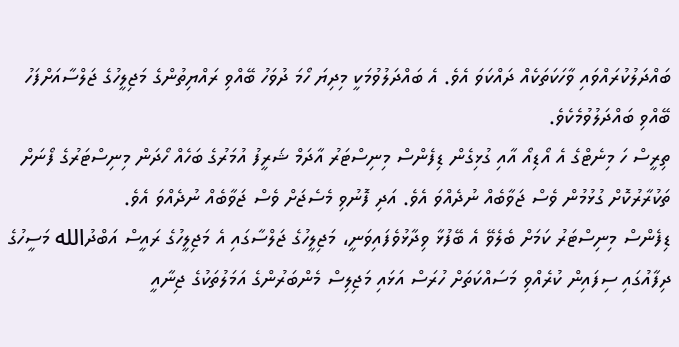ބައްދަލުކުރައްވައި ވާހަކަތަކެއް ދައްކަވަ އެވެ. އެ ބައްދަލުވުމަކީ މިދިޔަ ހޯމަ ދުވަހު ބޭއްވި ރައްޔިތުންގެ މަޖިލީހުގެ ޖަލްސާއަށްފަހު ބޭއްވި ބައްދަލުވުމެކެވެ.
ތިރީސް ހަ މިނެޓްގެ އެ އޯޑިއޯ އާއި ގުޅިގެން ޑިފެންސް މިނިސްޓަރު އާދަމް ޝަރީފު އުމަރުގެ ބަހެއް ހޯދަން މިނިސްޓަރުގެ ފޯނަށް ތަކުރާރުކޮށް ގުޅުމުން ވެސް ޖަވާބެއް ނުދެއްވަ އެވެ. އަދި ފޮނުވި މެސެޖަށް ވެސް ޖަވާބެއް ނުދެއްވަ އެވެ.
ޑިފެންސް މިނިސްޓަރު ކަމަށް ބެލެވޭ އެ ބޭފުޅާ ވިދާޅުވެފައިވަނީ، މަޖިލީހުގެ ޖަލްސާގައި އެ މަޖިލީހުގެ ރައީސް އަބްދުالله މަސީހުގެ ދިފާއުގައި ސިފައިން ކުރެއްވި މަސައްކަތަށް ހުރަސް އަޅައި މަޖިލިސް މެންބަރުންގެ އަމަލުތަކުގެ ޖިނާއީ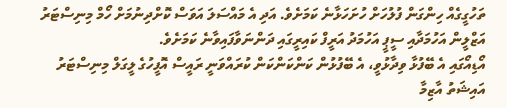ތަހުގީގެއް ހިންގަން ފުލުހަށް ހުށަހަޅާނެ ކަމަށެވެ. އަދި އެ މައްސަލަ އަވަސް ކޮށްދިނުމަށް ހޯމް މިނިސްޓަރު އަޒްލީން އަހުމަދާއި ސީޕީ އަހުމަދު އަރީފް ކައިރީގައި ދަންނަވާފައިވާނެ ކަމަށެވެ.
އޯޑިއޯގައި އެ ބޭފުޅާ ވިދާޅުވީ، އެ ބޭފުޅުން ކަންކަންކަން ކުރައްވަނީ ރައީސް އޮފީހުގެ ލީގަލް މިނިސްޓަރު އައިޝަތު އާޒިމާ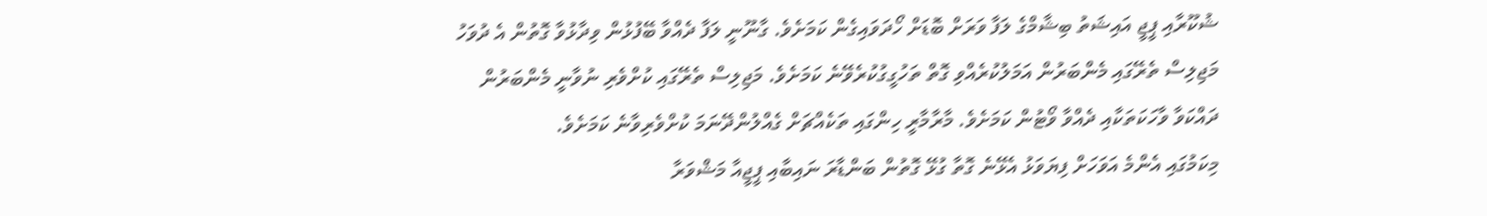ޝުކޫރާއި ޕީޖީ އައިޝަތު ބިޝާމްގެ ލަފާ ވަރަށް ބޮޑަށް ހޯދަވައިގެން ކަމަށެވެ. ގާނޫނީ ލަފާ ދެއްވާ ބޭފުޅުން ވިދާޅުވާ ގޮތުން އެ ދުވަހު މަޖިލިސް ތެރޭގައި މެންބަރުން އަމަލުކުރެއްވި ގޮތް ތަހުގީގުކުރެވޭނެ ކަމަށެވެ. މަޖިލިސް ތެރޭގައި ކުށްވެރި ނުވާނީ މެންބަރުން ދައްކަވާ ވާހަކަތަކާއި ދެއްވާ ވޯޓުން ކަމަށެވެ. މާރާމާރީ ހިންގައި ތަކެއްޗަށް ގެއްލުންދޭނަމަ ކުށްވެރިވާނެ ކަމަށެވެ.
މިކަމުގައި އެންމެ އަވަހަށް ފިޔަވަޅު އެޅޭނެ ގޮތާ ގުޅޭ ގޮތުން ބަންޑާރަ ނައިބާއި ޕީޖީއާ މަޝްވަރާ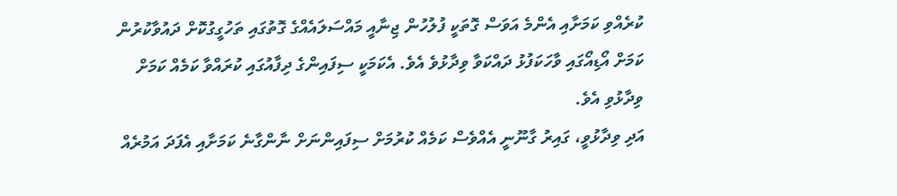ކުރެއްވި ކަމަށާއި އެންމެ އަވަސް ގޮތަކީ ފުލުހުން ޖިނާއީ މައްސަލައެއްގެ ގޮތުގައި ތަހުގީގުކޮށް ދައުވާކުރުން ކަމަށް އޯޑިއޯގައި ވާހަކަފުޅު ދައްކަވާ ވިދާޅުވެ އެވެ. އެކަމަކީ ސިފައިންގެ ދިފާއުގައި ކުރައްވާ ކަމެއް ކަމަށް ވިދާޅުވި އެވެ.
އަދި ވިދާޅުވީ، ގައިރު ގާނޫނީ އެއްވެސް ކަމެއް ކުރުމަށް ސިފައިންނަށް ނާންގާނެ ކަމަށާއި އެފަދަ އަމުރެއް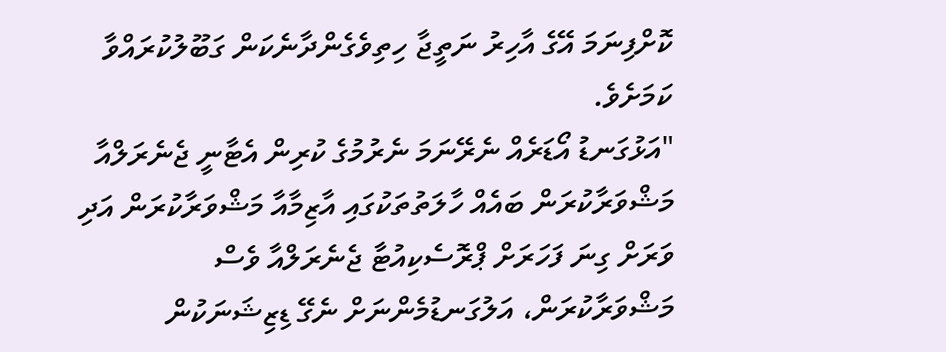ކޮށްފިނަމަ އޭގެ އާހިރު ނަތީޖާ ހިތިވެގެންދާނެކަން ގަބޫލުކުރައްވާ ކަމަށެވެ.
"އަޅުގަނޑު އޯޑަރެއް ނެރޭނަމަ ނެރުމުގެ ކުރިން އެޓާނީ ޖެނެރަލްއާ މަޝްވަރާކުރަން ބައެއް ހާލަތުތަކުގައި އާޒިމާއާ މަޝްވަރާކުރަން އަދި ވަރަށް ގިނަ ފަހަރަށް ޕްރޮސެކިއުޓާ ޖެނެރަލްއާ ވެސް މަޝްވަރާކުރަން، އަލުގަނޑުމެންނަށް ނެގޭ ޑިޒިޝަނަކުން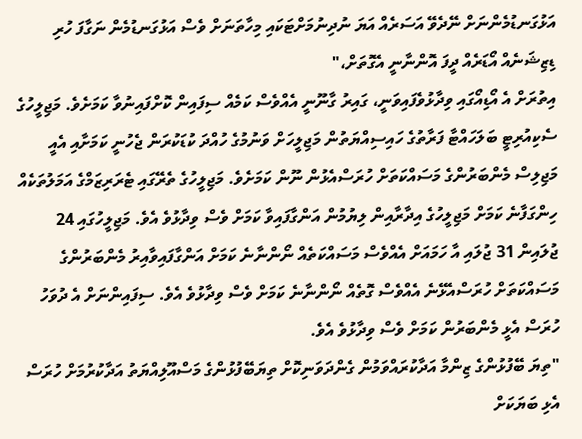އަޅުގަނޑުމެންނަށް ނޭދެވޭ އަސަރެއް އަޔަ ނުދިނުމަށްޓަކައި މިހާތަނަށް ވެސް އަޅުގަނޑުމެން ނަގާފަ ހުރި ޑިޒިޝަނެއް އޯޑަރެއް ދީފަ އޮންނާނީ އެގޮތަށް،"
އިތުރަށް އެ އޯޑިއޯގައި ވިދާޅުވެފައިވަނީ، ގައިރު ގާނޫނީ އެއްވެސް ކަމެއް ސިފައިން ކޮށްފައިނުވާ ކަމަށެވެ. މަޖިލީހުގެ ސެކިއުރިޓީ ބަލަހައްޓާ ފަރާތުގެ ހައިސިއްޔަތުން މަޖިލީހަށް ވަނުމުގެ ހުއްދަ ކުޑަކުރަން ޖެހުނީ ކަމަށާއި އެއީ މަޖިލިސް މެންބަރުންގެ މަސައްކަތަށް ހުރަސްއެޅުން ނޫން ކަމަށެވެ. މަޖިލީހުގެ ތެރޭގައި ޓެރަރިޒަމްގެ އަމަލުތަކެއް ހިންގަފާނެ ކަމަށް މަޖިލީހުގެ އިދާރާއިން ލިޔުމުން އަންގާފައިވާ ކަމަށް ވެސް ވިދާޅުވެ އެވެ. މަޖިލީހުގައި 24 ޖުލައިން 31 ޖުލައި އާ ހަމައަށް އެއްވެސް މަސައްކަތެއް ނޯންނާނެ ކަމަށް އަންގާފައިވާއިރު މެންބަރުންގެ މަސައްކަތަށް ހުރަސްއެޅޭނެ އެއްވެސް ގޮތެއް ނޯންނާނެ ކަމަށް ވެސް ވިދާޅުވެ އެވެ. ސިފައިންނަށް އެ ދުވަހު ހުރަސް އެޅީ މެންބަރުން ކަމަށް ވެސް ވިދާޅުވެ އެވެ.
"ތިޔަ ބޭފުޅުންގެ ޒިންމާ އަދާކުރައްވަމުން ގެންދަވަނިކޮށް ތިޔަބޭފުޅުންގެ މަސްއޫލިއްޔަތު އަދާކުރުމަށް ހުރަސް އެޅި ބަޔަކަށް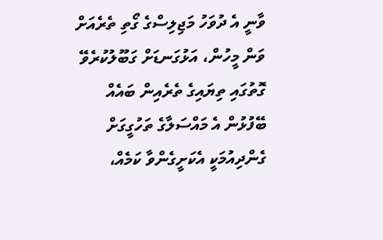ވާނީ އެ ދުވަހު މަޖިލިސްގެ ގޯތި ތެރެއަށް ވަން މީހުން، އަޅުގަނޑަށް ގަބޫލުކުރެވޭ ގޮތުގައި ތިޔައިގެ ތެރެއިން ބައެއް ބޭފުޅުން އެ މައްސަލާގެ ތަހުގީގަށް ގެންދިއުމަކީ އެކަށީގެންވާ ކަމެއް،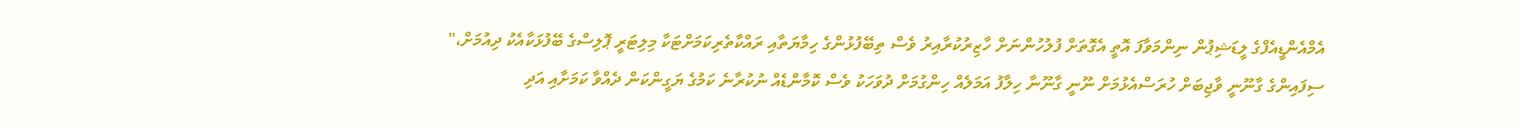އެމްއެންޑީއެފްގެ ލީޑަޝިޕުން ނިންމަވާފަ އޮތީ އެގޮތަށް ފުލުހުންނަށް ހާޒިރުކުރާއިރު ވެސް ތިބޭފުޅުންގެ ހިމާޔަތާއި ރައްކާތެރިކަމަށްޓަކާ މިލިޓަރީ ޕޮލިސްގެ ބޭފުޅަކާއެކު ދިއުމަށް،"
ސިފައިންގެ ގާނޫނީ ވާޖިބަށް ހުރަސްއެޅުމަށް ނޫނީ ގާނޫނާ ހިލާފު އަމަލެއް ހިންގުމަށް ދުވަހަކު ވެސް ކޮމާންޑެއް ނުކުރާނެ ކަމުގެ ޔަގީންކަން ދެއްވާ ކަމަށާއި އަދި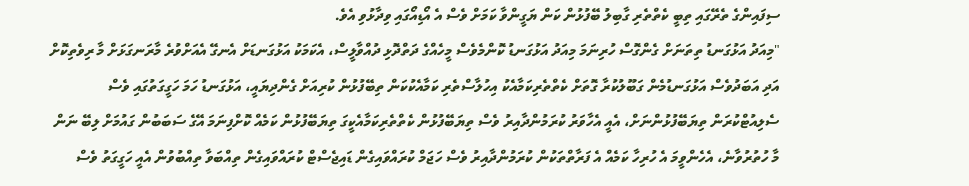ސިފައިންގެ ތެރޭގައި ތިބީ ކެތްތެރި ގާބިލު ބޭފުޅުން ކަން ޔަގީންވާ ކަމަށް ވެސް އެ އޯޑިއޯގައި ވިދާޅުވި އެވެ.
"މިއަދު އަޅުގަނޑު ތިތަނަށް ގެންގޮސް ހުރިނަމަ މިއަދު އަޅުގަނޑު ކޮންމެވެސް މީހެއްގެ ދަތްދޮޅި ދުއްވާލީސް، އެކަމަކު އަޅުގަނޑަށް އެނގޭ އެއަށްވުރެ މާރަނގަޅަށް މާ ރިވެތިކޮށް އަދި އަބަދުވެސް އަޅުގަނޑުމެން ގަބޫލުކުރާ ގޮތަށް ކެތްތެރިކަމާއެކު އިހުލާސްތެރި ކަމާއެކުކަން ތިބޭފުޅުން ކުރިއަށް ގެންދިޔައީ، އަޅުގަނޑު ހަމަ ހަގީގަތުގައި ވެސް ސެލިއުޓްކުރަން ތިޔަބޭފުޅުންނަށް، އެއީ އެހާވަރު ކުރަމުންދާއިރު ވެސް ތިޔަބޭފުޅުން ކެތްތެރިކަމާއެކީގަ ތިޔަބޭފުޅުން ކަމެއް ކޮށްފިނަމަ އޭގެ ސަބަބުން ގައުމަށް ލިބޭ ނަން މާ ހުތުރުވާނެ، އެހެންވީމަ އެ ހުރިހާ ކަމެއް އެ ފަރާތްތަކުން ކުރަމުންދާއިރު ވެސް ހަޖަމް ކުރައްވައިގެން ޑައިޖެސްޓް ކުރައްވައިގެން ތިއްބަވާ ތިއްބުވުން އެއީ ހަގީގަތު ވެސް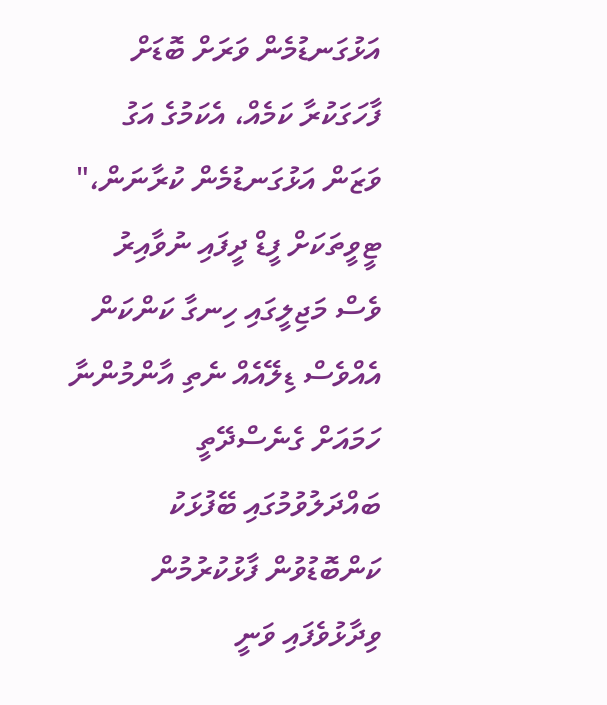އަޅުގަނޑުމެން ވަރަށް ބޮޑަށް ފާހަގަކުރާ ކަމެއް، އެކަމުގެ އަގު ވަޒަން އަޅުގަނޑުމެން ކުރާނަން،"
ޓީވީތަކަށް ފީޑް ދީފައި ނުވާއިރު ވެސް މަޖިލީގައި ހިނގާ ކަންކަން އެއްވެސް ޑިލޭއެއް ނެތި އާންމުންނާ ހަމައަށް ގެނެސްދޭތީ ބައްދަލުވުމުގައި ބޭފުޅަކު ކަންބޮޑުވުން ފާޅުކުރުމުން ވިދާޅުވެފައި ވަނީ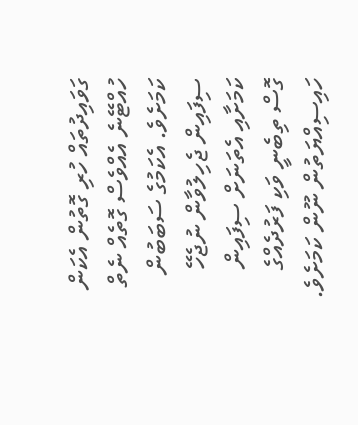ގަވައިދުތައް ހުރި ގޮތުން އެކަން ހުއްޓޭނެ އެއްވެސް ގޮތެއް ނެތް ކަމަށެވެ. އެކަމުގެ ސަބަބުން ސިފައިން ޖެހިލުވާން ނުޖެހޭ ކަމަށާއި އެތަނަށް ސިފައިން ގޮސް ތިބެނީ ވަކި ފަރުދެއްގެ ހައިސިއްޔަތުން ނޫން ކަމަށެވެ.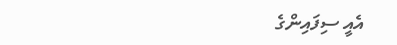އެއީ ސިފައިންގެ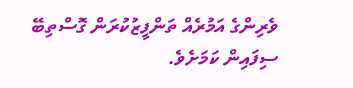ވެރިންގެ އަމުރެއް ތަންފީޒުކުރަން ގޮސްތިބޭ ސިފައިން ކަމަށެވެ.